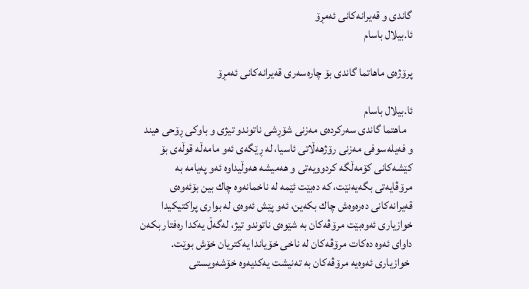گاندی‌ و‌ قه‌یرانه‌كانی‌ ئه‌مڕۆ
ئا.بیلال باسام

پرۆژه‌ی‌ ماهاتما گاندی‌ بۆ چاره‌سه‌ری‌ قه‌یرانه‌كانی‌ ئه‌مڕۆ

ئا.بیلال باسام
   ماهتما گاندی سه‌ركرده‌ی مه‌زنی شۆڕشی ناتوندو تیژی و باوكی‌ ڕۆحی‌ هیند و فه‌یله‌سوفی مه‌زنی رۆژهه‌ڵاتی ئاسیا، له‌ ڕێگه‌ی‌ ئه‌و مامه‌ڵه‌ قوڵه‌ی‌ بۆ كێشه‌كانی‌ كۆمه‌ڵگه‌ كردوویه‌تی‌ و هه‌میشه‌ هه‌وڵیداوه‌ ئه‌و په‌یامه‌ به‌ مرۆڤایه‌تی‌ بگه‌یه‌نێت، كه‌ ده‌بێت ئێمه‌ له‌ ناخمانه‌وه‌ چاك بین بۆئه‌وه‌ی‌ قه‌یرانه‌كانی‌ ده‌ره‌وه‌ش چاك بكه‌ین، ئه‌و پێش ئه‌وه‌ی له‌ بواری پراكتیكیدا خوازیاری ئه‌وه‌بێت مرۆڤه‌كان به‌ شێوه‌ی ناتوندو تیژ، له‌گه‌ڵ یه‌كدا ره‌فتار بكه‌ن داوای ئه‌وه‌ ده‌كات مرۆڤه‌كان له‌ ناخی خۆیاندا یه‌كتریان خۆش بوێت.
 خوازیاری ئه‌وه‌یه‌ مرۆڤه‌كان به‌ ته‌نیشت یه‌كدیه‌وه‌ خۆشه‌ویستی‌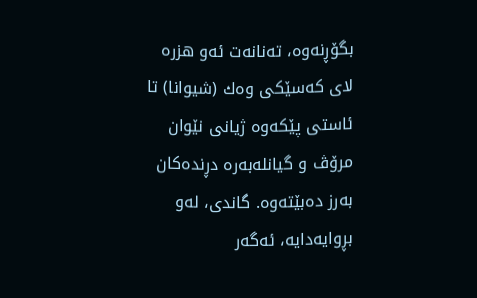بگۆڕنه‌وه‌، ته‌نانه‌ت ئه‌و هزره‌ لای كه‌سێكی وه‌ك (شیوانا) تا ئاستی پێكه‌وه‌ ژیانی نێوان مرۆڤ و گیانله‌به‌ره‌ دڕنده‌كان به‌رز ده‌بێته‌وه‌. گاندی، له‌و بڕوایه‌دایه‌، ئه‌گه‌ر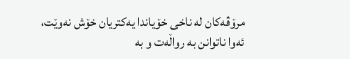مرۆڤه‌كان له‌ ناخی خۆیاندا یه‌كتریان خۆش نه‌وێت، ئه‌وا ناتوانن به‌ رواڵه‌ت و به‌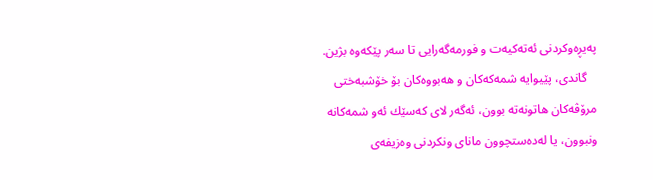په‌یڕه‌وكردنی ئه‌ته‌كیه‌ت و فورمه‌گه‌رایی تا سه‌ر پێكه‌وه‌ بژین.
   گاندی، پێیوایه‌ شمه‌كه‌كان و هه‌بووه‌كان بۆ خۆشبه‌ختی مرۆڤه‌كان هاتونه‌ته‌ بوون، ئه‌گه‌ر لای كه‌سێك ئه‌و شمه‌كانه‌ ونبوون، یا له‌ده‌ستچوون مانای ونكردنی وه‌زیفه‌ی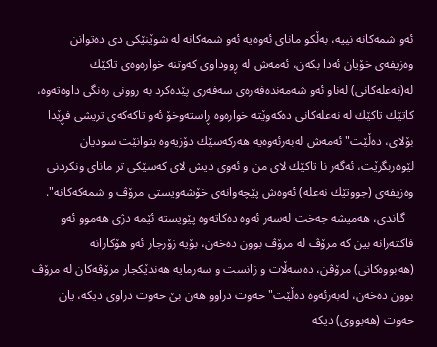ئه‌و شمه‌كانه‌ نییه‌، به‌ڵكو مانای ئه‌وه‌یه‌ ئه‌و شمه‌كانه‌ له‌ شوێنێكی دی ده‌توانن وه‌زیفه‌ی خۆیان ئه‌دا بكه‌ن، ئه‌مه‌ش له‌ ڕووداوی‌ كه‌وتنه‌ خواره‌وه‌ی تاكێك له‌(نه‌عله‌كانی‌) له‌ناو ئه‌و شه‌مه‌نده‌فه‌ره‌ی‌ سه‌فه‌ری‌ پێده‌كرد به‌ روونی ره‌نگی داوه‌ته‌وه‌، كاتێك تاكێك له‌ نه‌عله‌كانی ده‌كه‌وێته‌ خواره‌وه‌ ڕاسته‌وخۆ ئه‌و تاكه‌كه‌ی تریشی فڕێدا بۆلای، ده‌ڵێت"ئه‌مه‌ش له‌به‌رئه‌وه‌یه‌ هه‌ركه‌سێك دۆزیه‌وه‌ بتوانێت سودیان لێوه‌ربگرێت، ئه‌گه‌ر نا تاكێك لای من و ئه‌وی دیش لای كه‌سێكی تر مانای ونكردنی وه‌زیفه‌ی (جووتێك نه‌عله‌) ئه‌وه‌ش پێچه‌وانه‌ی خۆشه‌ویستی مرۆڤ و شمه‌كه‌كانه‌".
   گاندی، هه‌میشه‌ جه‌خت له‌سه‌ر ئه‌وه‌ ده‌كاته‌وه‌ پێویسته‌ ئێمه‌ دژی هه‌موو ئه‌و فاكته‌رانه‌ بین كه‌ مرۆڤ له‌ مرۆڤ بوون ده‌خه‌ن، بۆیه‌ زۆرجار ئه‌و هۆكارانه‌ (هه‌بووه‌كانی) مرۆڤن، ده‌سه‌ڵات و زانست و سه‌رمایه‌ هه‌ندێكجار مرۆڤه‌كان له‌ مرۆڤ بوون ده‌خه‌ن، له‌به‌رئه‌وه‌ ده‌ڵێت"حه‌وت دراوو هه‌ن بێ حه‌وت دراوی دیكه‌، یان حه‌وت (هه‌بووی) دیكه‌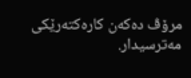مرۆڤ ده‌كه‌ن كاره‌كته‌رێكی مه‌ترسیدار.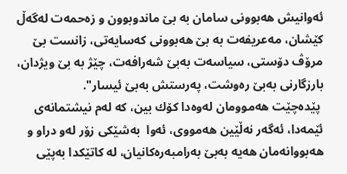ئه‌وانیش هه‌بوونی‌ سامان به‌ بێ ماندوبوون و زه‌حمه‌ت له‌گه‌ڵ كێشان، مه‌عریفه‌ت به‌ بێ هه‌بوونی‌ كه‌سایه‌تی، زانست بێ مرۆڤ دۆستی، سیاسه‌ت به‌بێ شه‌رافه‌ت، چێژ به‌ بێ ویژدان، بارزگارنی به‌بێ ره‌وشت، په‌رستش به‌بێ ئیسار".
 پێده‌چێت هه‌موومان له‌وه‌دا كۆك بین، كه‌ له‌م نیشتمانه‌ی‌ ئێمه‌دا، ئه‌گه‌ر نه‌ڵێین هه‌مووی‌، ئه‌وا  به‌شێكی‌ زۆر له‌و دراو و هه‌بووانه‌مان هه‌یه‌ به‌بێ به‌رامبه‌ره‌كانیان، له‌ كاتێكدا به‌پێی‌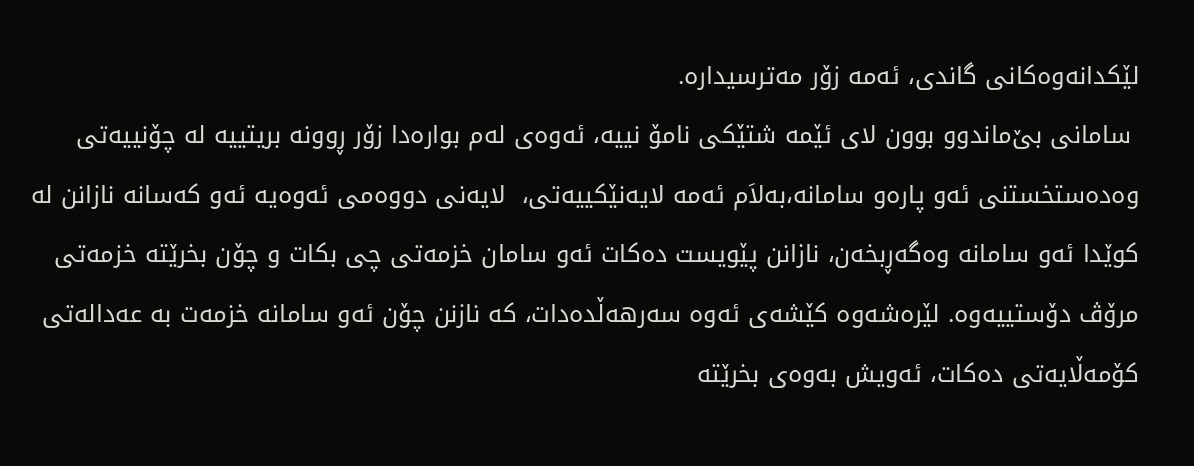لێكدانه‌وه‌كانی‌ گاندی‌، ئه‌مه‌ زۆر مه‌ترسیداره‌.
 سامانی بێ‌ماندوو بوون لای ئێمه‌ شتێكی‌ نامۆ نییه‌، ئه‌وه‌ی‌ له‌م بواره‌دا زۆر ڕوونه‌ بریتییه‌ له‌ چۆنییه‌تی‌ وه‌ده‌ستخستنی‌ ئه‌و پاره‌و سامانه‌،به‌لاَم ئه‌مه‌ لایه‌نێكییه‌تی‌،  لایه‌نی دووه‌می ئه‌وه‌یه‌ ئه‌و كه‌سانه‌ نازانن له‌ كوێدا ئه‌و سامانه‌ وه‌گه‌ڕبخه‌ن، نازانن پێویست ده‌كات ئه‌و سامان خزمه‌تی چی بكات و چۆن بخرێته‌ خزمه‌تی مرۆڤ دۆستییه‌وه‌. لێره‌شه‌وه‌ كێشه‌ی‌ ئه‌وه‌ سه‌رهه‌ڵده‌دات، كه‌ نازنن چۆن ئه‌و سامانه‌ خزمه‌ت به‌ عه‌داله‌تی كۆمه‌ڵایه‌تی ده‌كات، ئه‌ویش به‌وه‌ی بخرێته‌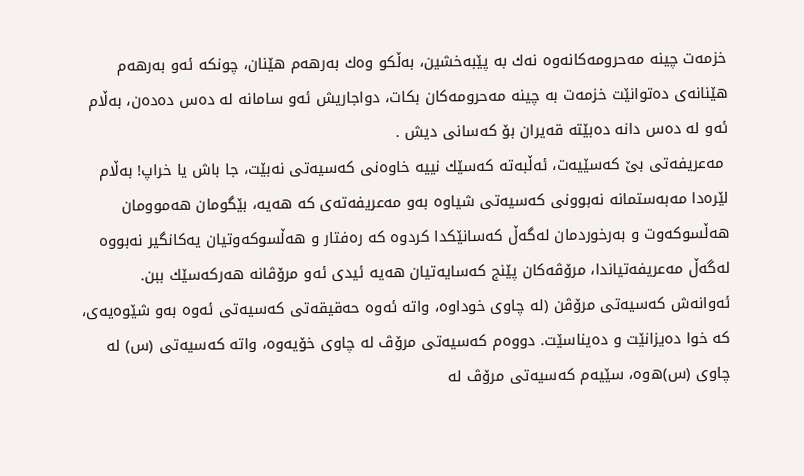خزمه‌ت چینه‌ مه‌حرومه‌كانه‌وه‌ نه‌ك به‌ پێبه‌خشین، به‌ڵكو وه‌ك به‌رهه‌م هێنان، چونكه‌ ئه‌و به‌رهه‌م هێنانه‌ی ده‌توانێت خزمه‌ت به‌ چینه‌ مه‌حرومه‌كان بكات، دواجاریش ئه‌و سامانه‌ له‌ ده‌س ده‌ده‌ن، به‌ڵام ئه‌و له‌ ده‌س دانه‌ ده‌بێته‌ قه‌یران بۆ كه‌سانی دیش .
 مه‌عریفه‌تی بێ كه‌سێیه‌ت، ئه‌ڵبه‌ته‌ كه‌سێك نییه‌ خاوه‌نی كه‌سیه‌تی نه‌بێت، جا باش یا خراپ! به‌ڵام لێره‌دا مه‌به‌ستمانه‌ نه‌بوونی كه‌سیه‌تی شیاوه‌ به‌و مه‌عریفه‌ته‌ی كه‌ هه‌یه‌، بێگومان هه‌موومان هه‌ڵسوكه‌وت و به‌رخوردمان له‌گه‌ڵ كه‌سانێكدا كردوه‌ كه‌ ره‌فتار و هه‌ڵسوكه‌وتیان یه‌كانگیر نه‌بووه‌ له‌گه‌ڵ مه‌عریفه‌تیاندا، مرۆڤه‌كان پێنج كه‌سایه‌تیان هه‌یه‌ ئیدی ئه‌و مرۆڤانه‌ هه‌ركه‌سێك ببن. ئه‌وانه‌ش كه‌سیه‌تی مرۆڤن (له‌ چاوی خوداوه‌، واته‌ ئه‌وه‌ حه‌قیقه‌تی‌ كه‌سیه‌تی ئه‌وه‌ به‌و شێوه‌یه‌ی، كه‌ خوا ده‌یزانێت و ده‌یناسێت. دووه‌م كه‌سیه‌تی مرۆڤ له‌ چاوی خۆیه‌وه‌، واته‌ كه‌سیه‌تی (س) له‌ چاوی (س)ه‌وه‌، سێیه‌م كه‌سیه‌تی مرۆڤ له‌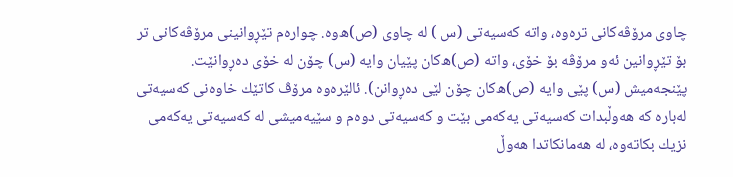چاوی مرۆڤه‌كانی تره‌وه‌، واته‌ كه‌سیه‌تی (س ) له‌ چاوی (ص)ه‌وه‌. چواره‌م تێڕوانینی مرۆڤه‌كانی تر بۆ تێڕوانین ئه‌و مرۆڤه‌ بۆ خۆی، واته‌ (ص)ه‌كان پێیان وایه‌ (س) چۆن له‌ خۆی ده‌ڕوانێت. پێنجه‌میش (س) پێی وایه‌ (ص)ه‌كان چۆن لێی ده‌ڕوانن). ئالێره‌وه‌ مرۆڤ كاتێك خاوه‌نی كه‌سیه‌تی له‌باره‌ كه‌ هه‌وڵبدات كه‌سیه‌تی یه‌كه‌می بێت و كه‌سیه‌تی دوه‌م و سێیه‌میشی له‌ كه‌سیه‌تی یه‌كه‌می نزیك بكاته‌وه‌، له‌ هه‌مانكاتدا هه‌وڵ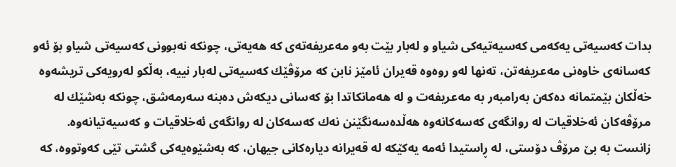بدات كه‌سیه‌تی یه‌كه‌می كه‌سیه‌تیه‌كی شیاو و له‌بار بێت به‌و مه‌عریفه‌ته‌ی كه‌ هه‌یه‌تی، چونكه‌ نه‌بوونی كه‌سیه‌تی شیاو بۆ ئه‌و كه‌سانه‌ی خاوه‌نی مه‌عریفه‌تن، ته‌نها له‌و روه‌وه‌ قه‌یران ئامێز نابن كه‌ مرۆڤێك كه‌سیه‌تی له‌بار نییه‌، به‌ڵكو له‌رویه‌كی تریشه‌وه‌ خه‌ڵكان بێمتمانه‌ ده‌كه‌ن به‌رامبه‌ر به‌ مه‌عریفه‌ت و له‌ هه‌مانكاتدا بۆ كه‌سانی دیكه‌ش ده‌بنه‌ سه‌رمه‌شق، چونكه‌ به‌شێك له‌ مرۆڤه‌كان ئه‌خلاقیات له‌ روانگه‌ی كه‌سه‌كانه‌وه‌ هه‌ڵده‌سه‌نگێنن نه‌ك كه‌سه‌كان له‌ روانگه‌ی ئه‌خلاقیات و كه‌سیه‌تیانه‌وه‌.
زانست به‌ بێ مرۆڤ دۆستی، له‌ ڕاستیدا ئه‌مه‌ یه‌كێكه‌ له‌ قه‌یرانه‌ دیاره‌كانی‌ جیهان، كه‌ به‌شێوه‌یه‌كی‌ گشتی‌ تێی‌ كه‌وتووه‌، كه‌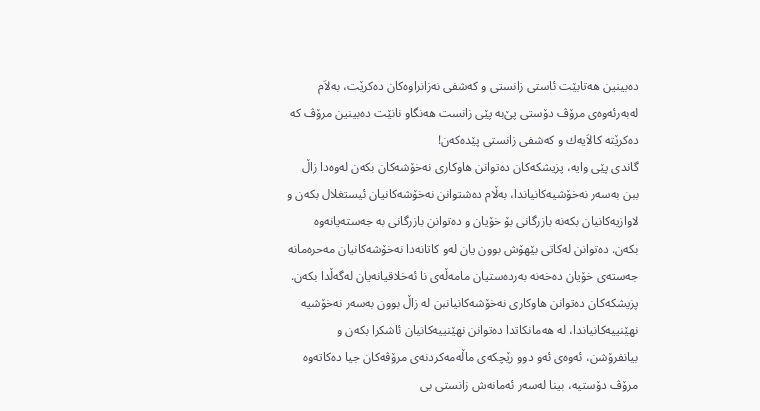ده‌بینین هه‌تابێت ئاستی‌ زانستی‌ و كه‌شفی‌ نه‌زانراوه‌كان ده‌كرێت، به‌لاَم له‌به‌رئه‌وه‌ی‌ مرۆڤ دۆستی‌ پێ‌به‌ پێی‌ زانست هه‌نگاو نانێت ده‌بینین مرۆڤ كه‌ ده‌كرێته‌ كالاَیه‌ك و كه‌شفی‌ زانستی‌ پێده‌كه‌ن!
گاندی‌ پێی‌ وایه‌، پزیشكه‌كان ده‌توانن هاوكاری نه‌خۆشه‌كان بكه‌ن له‌وه‌دا زاڵ ببن به‌سه‌ر نه‌خۆشیه‌كانیاندا، به‌ڵام ده‌شتوانن نه‌خۆشه‌كانیان ئیستغلال بكه‌ن و لاوازیه‌كانیان بكه‌نه‌ بازرگانی بۆ خۆیان و ده‌توانن بازرگانی به‌ جه‌سته‌یانه‌وه‌ بكه‌ن. ده‌توانن له‌كاتی بێهۆش بوون یان له‌و كاتانه‌دا نه‌خۆشه‌كانیان مه‌حره‌مانه‌ جه‌سته‌ی خۆیان ده‌خه‌نه‌ به‌رده‌ستیان مامه‌ڵه‌ی نا ئه‌خلاقیانه‌یان له‌گه‌ڵدا بكه‌ن. پزیشكه‌كان ده‌توانن هاوكاری نه‌خۆشه‌كانیانبن له‌ زاڵ بوون به‌سه‌ر نه‌خۆشیه‌ نهێنییه‌كانیاندا، له‌ هه‌مانكاتدا ده‌توانن نهێنییه‌كانیان ئاشكرا بكه‌ن و بیانفرۆشن، ئه‌وه‌ی ئه‌و دوو رێچكه‌ی ماڵه‌مه‌كردنه‌ی مرۆڤه‌كان جیا ده‌كاته‌وه‌ مرۆڤ دۆستیه‌، بینا له‌سه‌ر ئه‌مانه‌ش زانستی بی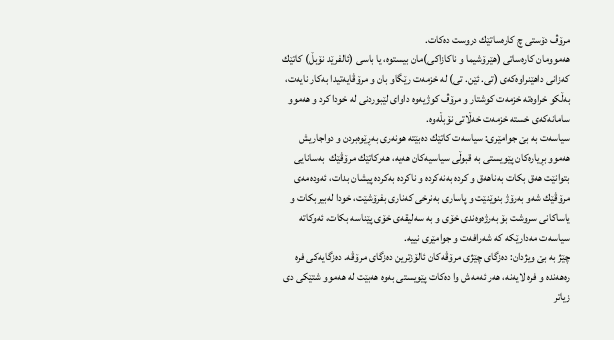مرۆڤ دۆستی چ كاره‌ساتێك دروست ده‌كات.
هه‌موومان كاره‌ساتی (هێرۆشیما و ناكازاكی)مان بیستوه‌، یا باسی (ئالفرێد نۆبڵ) كاتێك كه‌زانی داهێنراوه‌كه‌ی (تی‌. ئێن. تی‌) له‌ خزمه‌ت رێگاو بان و مرۆڤایه‌تیدا به‌كار نایه‌ت، به‌ڵكو خراوه‌ته‌ خزمه‌ت كوشتار و مرۆڤ كوژیه‌وه‌ داوای لێبوردنی له‌ خودا كرد و هه‌موو سامانه‌كه‌ی خسته‌ خزمه‌ت خه‌ڵاتی نۆبڵه‌وه‌.
سیاسه‌ت به‌ بێ جوامێری: سیاسه‌ت كاتێك ده‌بێته‌ هونه‌ری به‌ڕێوه‌بردن و دواجاریش هه‌موو بڕیاره‌كان پێویستی به‌ قبوڵی سیاسیه‌كان هه‌یه‌، هه‌ركاتێك مرۆڤێك  به‌سانایی‌ بتوانێت هه‌ق بكات به‌ناهه‌ق و كرده‌ به‌نه‌كرده‌ و ناكرده‌ به‌كرده‌ پیشان بدات، ئه‌وده‌مه‌ی‌ مرۆڤێك شه‌و به‌رۆژ بنوێنێت و پاساری‌ به‌نرخی‌ كه‌ناری‌ بفرۆشێت، خودا له‌بیربكات و یاساكانی‌ سروشت بۆ به‌رژه‌وه‌ندی‌ خۆی‌ و به‌ سه‌لیقه‌ی‌ خۆی‌ پێناسه‌ بكات، ئه‌وكاته‌ سیاسه‌ت مه‌دارێكه‌ كه‌ شه‌رافه‌ت و جوامێری‌ نییه‌.
چێژ به‌ بێ ویژدان: ده‌زگای چێژی مرۆڤه‌كان ئالۆزترین ده‌زگای مرۆڤه‌. ده‌زگایه‌كی فره‌ ره‌هه‌نده‌ و فره‌ لایه‌نه‌، هه‌ر ئه‌مه‌ش وا ده‌كات پێویستی به‌وه‌ هه‌بێت له‌ هه‌موو شتێكی دی زیاتر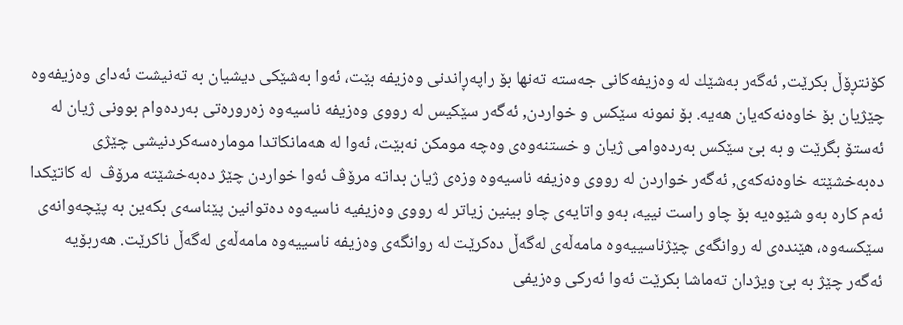كۆنتڕۆڵ بكرێت, ئه‌گه‌ر به‌شێك له‌ وه‌زیفه‌كانی جه‌سته‌ ته‌نها بۆ راپه‌ڕاندنی وه‌زیفه‌ بێت، ئه‌وا به‌شێكی دیشیان به‌ ته‌نیشت ئه‌دای وه‌زیفه‌وه‌ چێژیان بۆ خاوه‌نه‌كه‌یان هه‌یه‌. بۆ نمونه‌ سێكس و خواردن, ئه‌گه‌ر سێكیس له‌ رووی وه‌زیفه‌ ناسیه‌وه‌ زه‌روره‌تی به‌رده‌وام بوونی ژیان له‌ ئه‌ستۆ بگرێت و به‌ بێ سێكس به‌رده‌وامی ژیان و خستنه‌وه‌ی وه‌چه‌ مومكن نه‌بێت، ئه‌وا له‌ هه‌مانكاتدا موماره‌سه‌كردنیشی چێژی ده‌به‌خشێته‌ خاوه‌نه‌كه‌ی, ئه‌گه‌ر خواردن له‌ رووی وه‌زیفه‌ ناسیه‌وه‌ وزه‌ی ژیان بداته‌ مرۆڤ ئه‌وا خواردن چێژ ده‌به‌خشێته‌ مرۆڤ  له‌ كاتێكدا ئه‌م كاره‌ به‌و شێوه‌یه‌ بۆ چاو راست نییه‌، به‌و واتایه‌ی چاو بینین زیاتر له‌ رووی وه‌زیفیه‌ ناسیه‌وه‌ ده‌توانین پێناسه‌ی بكه‌ین به‌ پێچه‌وانه‌ی سێكسه‌وه‌، هێنده‌ی له‌ روانگه‌ی چێژناسییه‌وه‌ مامه‌ڵه‌ی له‌گه‌ڵ ده‌كرێت له‌ روانگه‌ی وه‌زیفه‌ ناسییه‌وه‌ مامه‌ڵه‌ی له‌گه‌ڵ ناكرێت. هه‌ربۆیه‌ ئه‌گه‌ر چێژ به‌ بێ ویژدان ته‌ماشا بكرێت ئه‌وا ئه‌ركی وه‌زیفی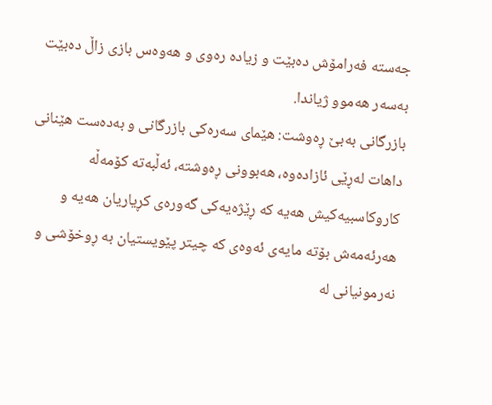جه‌سته‌ فه‌رامۆش ده‌بێت و زیاده‌ ره‌وی و هه‌وه‌س بازی زاڵ ده‌بێت به‌سه‌ر هه‌موو ژیاندا.
بازرگانی‌ به‌بێ‌ ڕه‌وشت: هێمای‌ سه‌ره‌كی‌ بازرگانی‌ و به‌ده‌ست هێنانی‌ داهات له‌ڕێی‌ ئازاده‌وه‌، هه‌بوونی‌ ڕه‌وشته‌، ئه‌ڵبه‌ته‌ كۆمه‌ڵه‌ كاروكاسبیه‌كیش هه‌یه‌ كه‌ ڕێژه‌یه‌كی‌ گه‌وره‌ی‌ كڕیاریان هه‌یه‌ و هه‌رئه‌مه‌ش بۆته‌ مایه‌ی‌ ئه‌وه‌ی‌ كه‌ چیتر پێویستیان به‌ ڕوخۆشی‌ و نه‌رمونیانی‌ له‌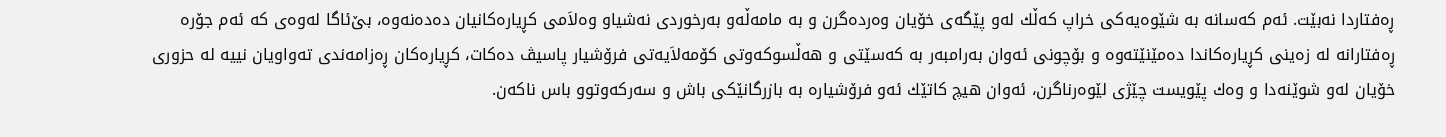ڕه‌فتاردا نه‌بێت. ئه‌م كه‌سانه‌ به‌ شێوه‌یه‌كی‌ خراپ كه‌ڵك له‌و پێگه‌ی‌ خۆیان وه‌رده‌گرن و به‌ مامه‌ڵه‌و به‌رخوردی‌ نه‌شیاو وه‌لاَمی‌ كڕیاره‌كانیان ده‌ده‌نه‌وه‌، بێ‌ئاگا له‌وه‌ی‌ كه‌ ئه‌م جۆره‌ ڕه‌فتارانه‌ له‌ زه‌ینی‌ كڕیاره‌كاندا ده‌مێنێته‌وه‌ و بۆچونی‌ ئه‌وان به‌رامبه‌ر به‌ كه‌سێتی‌ و هه‌ڵسوكه‌وتی‌ كۆمه‌لاَیه‌تی‌ فرۆشیار پاسیڤ ده‌كات، كڕیاره‌كان ڕه‌زامه‌ندی‌ ته‌واویان نییه‌ له‌ حزوری‌ خۆیان له‌و شوێنه‌دا و وه‌ك پێویست چێژی‌ لێوه‌رناگرن، ئه‌وان هیچ كاتێك ئه‌و فرۆشیاره‌ به‌ بازرگانێكی‌ باش و سه‌ركه‌وتوو باس ناكه‌ن.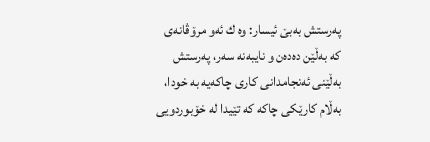په‌رستش به‌بێ‌ ئیسار: وه‌ ك ئه‌و مرۆڤانه‌ی‌ كه‌ به‌ڵێن ده‌ده‌ن و نایبه‌نه‌ سه‌ر، په‌رستش به‌ڵێنی‌ ئه‌نجامدانی‌ كاری‌ چاكه‌یه‌ به‌ خودا، به‌ڵام كارێكی‌ چاكه‌ كه‌ تێیدا له‌ خۆبوردویی‌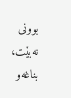بوونی‌ نه‌بێت، بناغه‌و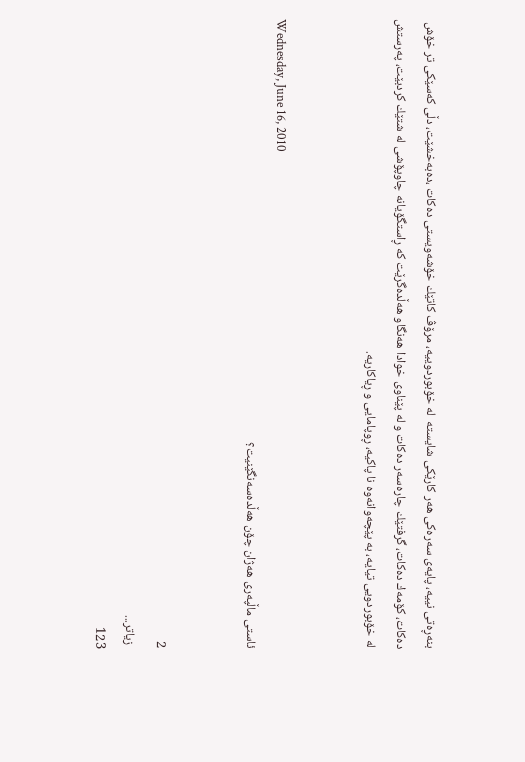بنه‌ڕه‌تی‌ نییه‌، پایه‌ی‌ سه‌ره‌كی‌ هه‌ر كارێكی‌ شایسته‌  له‌ خۆبوردوییه‌، مرۆڤ كاتێك خۆشه‌ویستی‌ ده‌كات ،ده‌به‌خشێت، دڵی‌ كه‌سێكی‌ تر خۆش ده‌كات، كۆمه‌ك ده‌كات، گرفتێك چاره‌سه‌ر ده‌كات و له‌ پێناوی‌ خوادا هه‌نگاو هه‌ڵده‌گرێت كه‌ ڕاستگۆیانه‌ چاوپۆشی‌ له‌ شتێك كردبێت، په‌رستش له‌ خۆبوردویی‌ تیایه‌، به‌ پێچه‌وانه‌وه‌ نا پاكیه‌، ڕوپامایی و ڕیاكاریه‌.


Wednesday, June 16, 2010
ئاستی‌ ماڵپه‌ری‌ هه‌ژان چۆن هه‌ڵده‌سه‌نگێنیت؟


2
 زیاتر...
123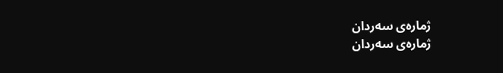ژماره‌ی سه‌ردان
ژماره‌ی سه‌ردان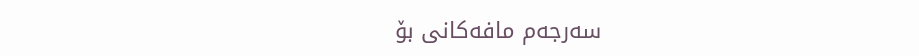سه‌رجه‌م مافه‌کانی بۆ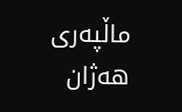ماڵپه‌ری هه‌ژان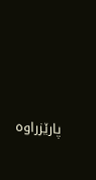پارێزراوه‌